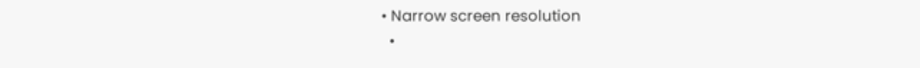• Narrow screen resolution
  •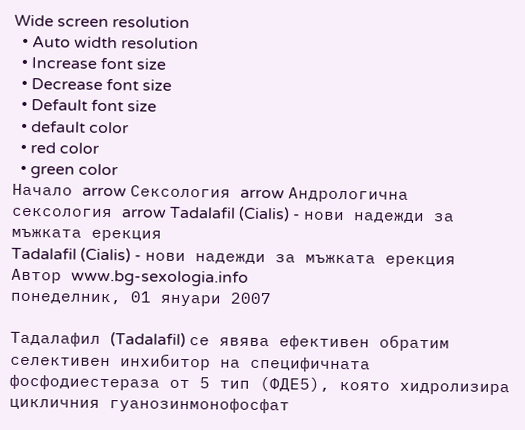Wide screen resolution
  • Auto width resolution
  • Increase font size
  • Decrease font size
  • Default font size
  • default color
  • red color
  • green color
Начало arrow Сексология arrow Андрологична сексология arrow Tadalafil (Cialis) - нови надежди за мъжката ерекция
Tadalafil (Cialis) - нови надежди за мъжката ерекция
Автор www.bg-sexologia.info
понеделник, 01 януари 2007

Тадалафил (Tadalafil) се явява ефективен обратим селективен инхибитор на специфичната фосфодиестераза от 5 тип (ФДЕ5), която хидролизира цикличния гуанозинмонофосфат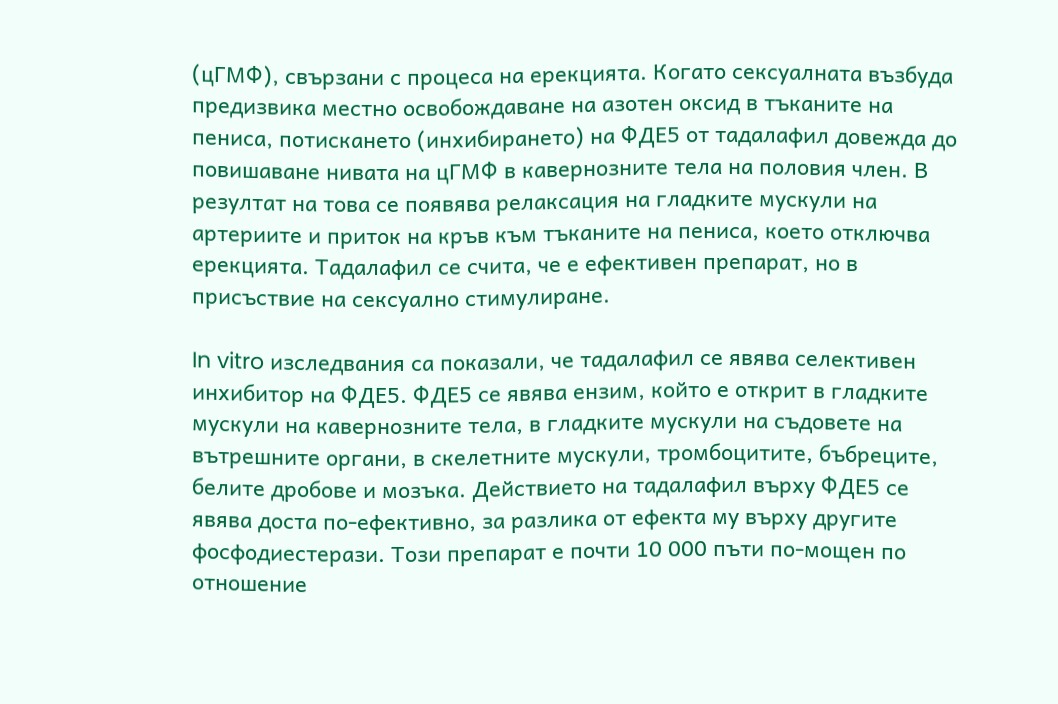(цГМФ), свързани с процеса на ерекцията. Когато сексуалната възбуда предизвика местно освобождаване на азотен оксид в тъканите на пениса, потискането (инхибирането) на ФДЕ5 от тадалафил довежда до повишаване нивата на цГМФ в кавернозните тела на половия член. В резултат на това се появява релаксация на гладките мускули на артериите и приток на кръв към тъканите на пениса, което отключва ерекцията. Тадалафил се счита, че е ефективен препарат, но в присъствие на сексуално стимулиране.

In vitro изследвания са показали, че тадалафил се явява селективен инхибитор на ФДЕ5. ФДЕ5 се явява ензим, който е открит в гладките мускули на кавернозните тела, в гладките мускули на съдовете на вътрешните органи, в скелетните мускули, тромбоцитите, бъбреците, белите дробове и мозъка. Действието на тадалафил върху ФДЕ5 се явява доста по-ефективно, за разлика от ефекта му върху другите фосфодиестерази. Този препарат е почти 10 000 пъти по-мощен по отношение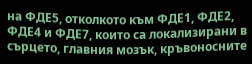на ФДЕ5, отколкото към ФДЕ1, ФДЕ2, ФДЕ4 и ФДЕ7, които са локализирани в сърцето, главния мозък, кръвоносните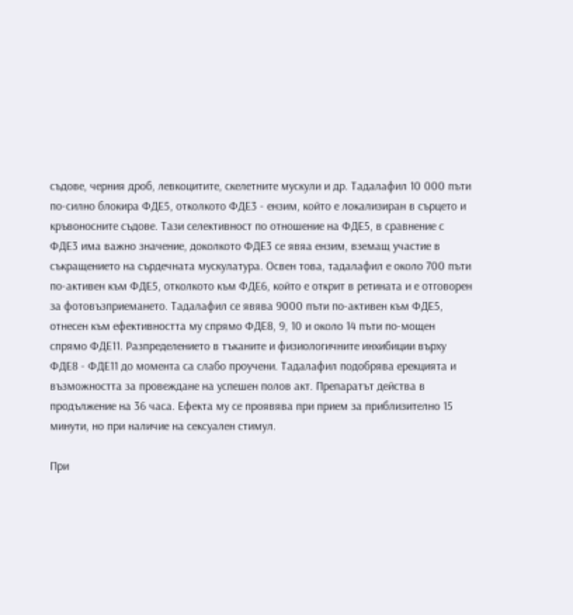съдове, черния дроб, левкоцитите, скелетните мускули и др. Тадалафил 10 000 пъти по-силно блокира ФДЕ5, отколкото ФДЕ3 - ензим, който е локализиран в сърцето и кръвоносните съдове. Тази селективност по отношение на ФДЕ5, в сравнение с ФДЕ3 има важно значение, доколкото ФДЕ3 се явяа ензим, вземащ участие в съкращението на сърдечната мускулатура. Освен това, тадалафил е около 700 пъти по-активен към ФДЕ5, отколкото към ФДЕ6, който е открит в ретината и е отговорен за фотовъзприемането. Тадалафил се явява 9000 пъти по-активен към ФДЕ5, отнесен към ефективността му спрямо ФДЕ8, 9, 10 и около 14 пъти по-мощен спрямо ФДЕ11. Разпределението в тъканите и физиологичните инхибиции върху ФДЕ8 - ФДЕ11 до момента са слабо проучени. Тадалафил подобрява ерекцията и възможността за провеждане на успешен полов акт. Препаратът действа в продължение на 36 часа. Ефекта му се проявява при прием за приблизително 15 минути, но при наличие на сексуален стимул.

При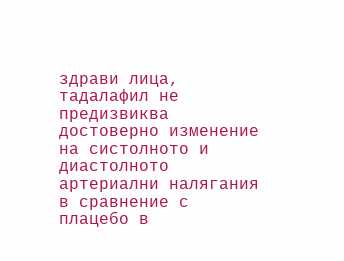здрави лица, тадалафил не предизвиква достоверно изменение на систолното и диастолното артериални налягания в сравнение с плацебо в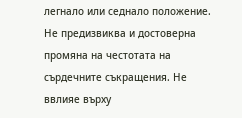легнало или седнало положение. Не предизвиква и достоверна промяна на честотата на сърдечните съкращения. Не ввлияе върху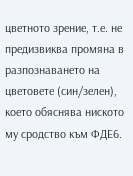цветното зрение, т.е. не предизвиква промяна в разпознаването на цветовете (син/зелен), което обяснява ниското му сродство към ФДЕ6.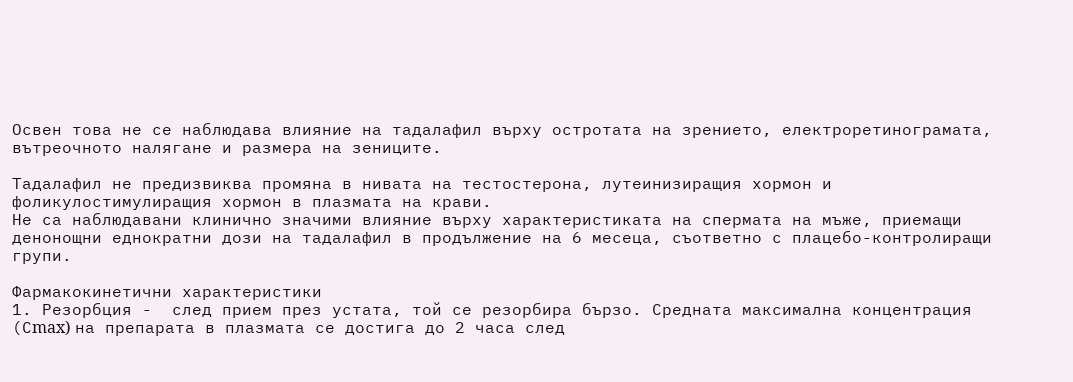Освен това не се наблюдава влияние на тадалафил върху остротата на зрението, електроретинограмата, вътреочното налягане и размера на зениците.

Тадалафил не предизвиква промяна в нивата на тестостерона, лутеинизиращия хормон и фоликулостимулиращия хормон в плазмата на крави.
Не са наблюдавани клинично значими влияние върху характеристиката на спермата на мъже, приемащи денонощни еднократни дози на тадалафил в продължение на 6 месеца, съответно с плацебо-контролиращи групи.

Фармакокинетични характеристики
1. Резорбция -  след прием през устата, той се резорбира бързо. Средната максимална концентрация (Сmax) на препарата в плазмата се достига до 2 часа след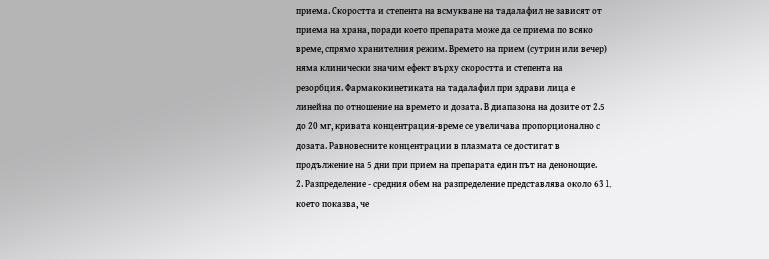приема. Скоростта и степента на всмукване на тадалафил не зависят от приема на храна, поради което препарата може да се приема по всяко време, спрямо хранителния режим. Времето на прием (сутрин или вечер) няма клинически значим ефект върху скоростта и степента на резорбция. Фармакокинетиката на тадалафил при здрави лица е линейна по отношение на времето и дозата. В диапазона на дозите от 2.5 до 20 мг, кривата концентрация-време се увеличава пропорционално с дозата. Равновесните концентрации в плазмата се достигат в продължение на 5 дни при прием на препарата един път на денонощие.
2. Разпределение - средния обем на разпределение представлява около 63 l, което показва, че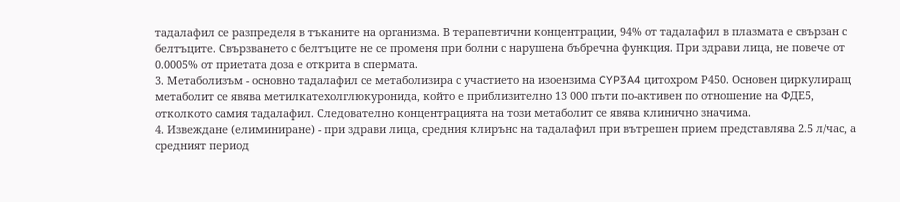тадалафил се разпределя в тъканите на организма. В терапевтични концентрации, 94% от тадалафил в плазмата е свързан с белтъците. Свързването с белтъците не се променя при болни с нарушена бъбречна функция. При здрави лица, не повече от 0.0005% от приетата доза е открита в спермата.
3. Метаболизъм - основно тадалафил се метаболизира с участието на изоензима CYP3A4 цитохром Р450. Основен циркулиращ метаболит се явява метилкатехолглюкуронида, който е приблизително 13 000 пъти по-активен по отношение на ФДЕ5, отколкото самия тадалафил. Следователно концентрацията на този метаболит се явява клинично значима.
4. Извеждане (елиминиране) - при здрави лица, средния клирънс на тадалафил при вътрешен прием представлява 2.5 л/час, а средният период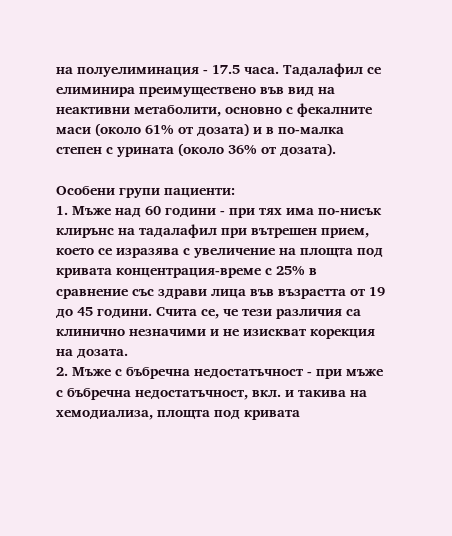на полуелиминация - 17.5 часа. Тадалафил се елиминира преимуществено във вид на неактивни метаболити, основно с фекалните маси (около 61% от дозата) и в по-малка степен с урината (около 36% от дозата).

Особени групи пациенти:
1. Мъже над 60 години - при тях има по-нисък клирънс на тадалафил при вътрешен прием, което се изразява с увеличение на площта под кривата концентрация-време с 25% в сравнение със здрави лица във възрастта от 19 до 45 години. Счита се, че тези различия са клинично незначими и не изискват корекция на дозата.
2. Мъже с бъбречна недостатъчност - при мъже с бъбречна недостатъчност, вкл. и такива на хемодиализа, площта под кривата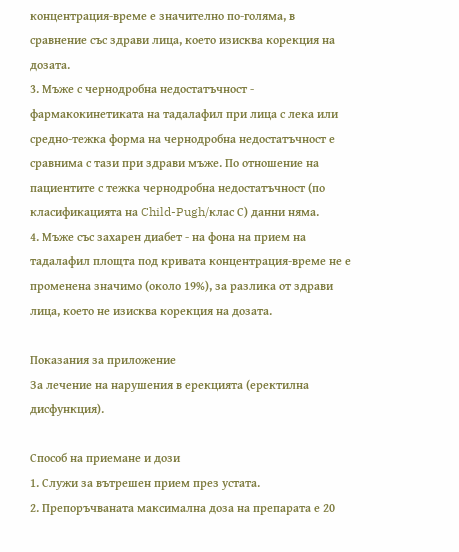концентрация-време е значително по-голяма, в сравнение със здрави лица, което изисква корекция на дозата.
3. Мъже с чернодробна недостатъчност - фармакокинетиката на тадалафил при лица с лека или средно-тежка форма на чернодробна недостатъчност е сравнима с тази при здрави мъже. По отношение на пациентите с тежка чернодробна недостатъчност (по класификацията на Child-Pugh/клас С) данни няма.
4. Мъже със захарен диабет - на фона на прием на тадалафил площта под кривата концентрация-време не е променена значимо (около 19%), за разлика от здрави лица, което не изисква корекция на дозата.

Показания за приложение
За лечение на нарушения в ерекцията (еректилна дисфункция).

Способ на приемане и дози
1. Служи за вътрешен прием през устата.
2. Препоръчваната максимална доза на препарата е 20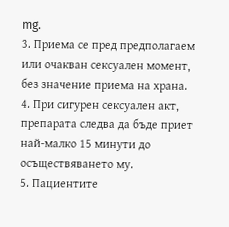mg.
3. Приема се пред предполагаем или очакван сексуален момент, без значение приема на храна.
4. При сигурен сексуален акт, препарата следва да бъде приет най-малко 15 минути до осъществяването му.
5. Пациентите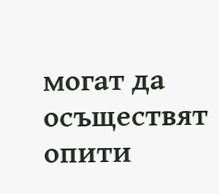могат да осъществят опити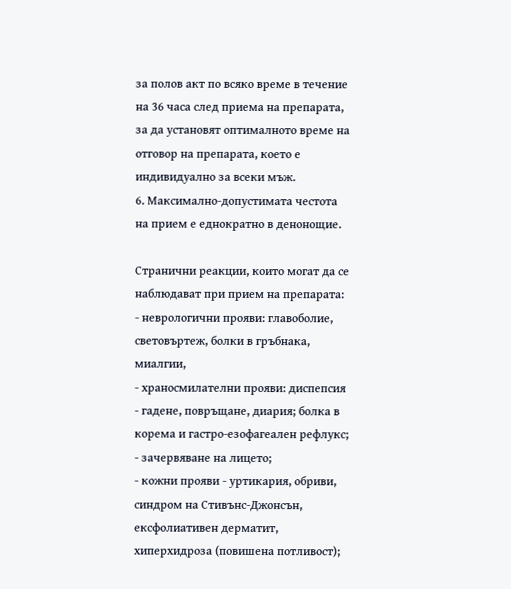за полов акт по всяко време в течение на 36 часа след приема на препарата, за да установят оптималното време на отговор на препарата, което е индивидуално за всеки мъж.
6. Максимално-допустимата честота на прием е еднократно в денонощие.

Странични реакции, които могат да се наблюдават при прием на препарата:
- неврологични прояви: главоболие, световъртеж, болки в гръбнака, миалгии,
- храносмилателни прояви: диспепсия - гадене, повръщане, диария; болка в корема и гастро-езофагеален рефлукс;
- зачервяване на лицето;
- кожни прояви - уртикария, обриви, синдром на Стивънс-Джонсън, ексфолиативен дерматит, хиперхидроза (повишена потливост);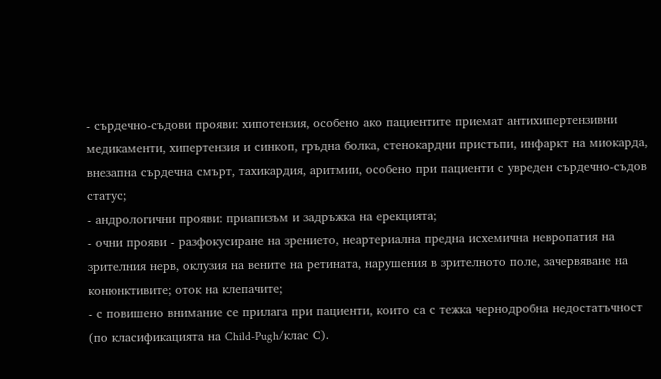- сърдечно-съдови прояви: хипотензия, особено ако пациентите приемат антихипертензивни медикаменти, хипертензия и синкоп, гръдна болка, стенокардни пристъпи, инфаркт на миокарда, внезапна сърдечна смърт, тахикардия, аритмии, особено при пациенти с увреден сърдечно-съдов статус;
- андрологични прояви: приапизъм и задръжка на ерекцията;
- очни прояви - разфокусиране на зрението, неартериална предна исхемична невропатия на зрителния нерв, оклузия на вените на ретината, нарушения в зрителното поле, зачервяване на конюнктивите; оток на клепачите;
- с повишено внимание се прилага при пациенти, които са с тежка чернодробна недостатъчност (по класификацията на Child-Pugh/клас С).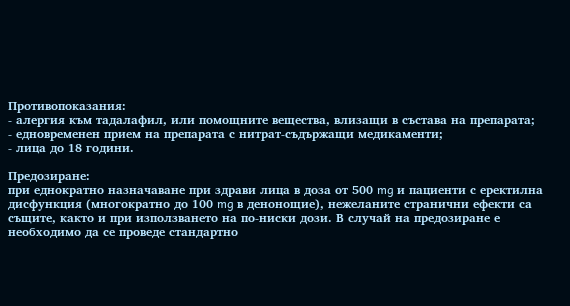Противопоказания:
- алергия към тадалафил, или помощните вещества, влизащи в състава на препарата;
- едновременен прием на препарата с нитрат-съдържащи медикаменти;
- лица до 18 години.

Предозиране:
при еднократно назначаване при здрави лица в доза от 500 mg и пациенти с еректилна дисфункция (многократно до 100 mg в денонощие), нежеланите странични ефекти са същите, както и при използването на по-ниски дози. В случай на предозиране е необходимо да се проведе стандартно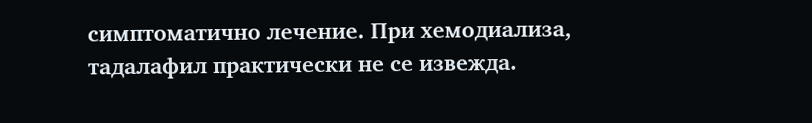симптоматично лечение. При хемодиализа, тадалафил практически не се извежда.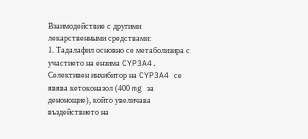Взаимодействие с другими лекарственными средствами:
1. Тадалафил основно се метаболизира с участието на ензима CYP3A4. Селективен инхибитор на CYP3A4 се явява кетоконазол (400 mg за денонощие), който увеличава въздействието на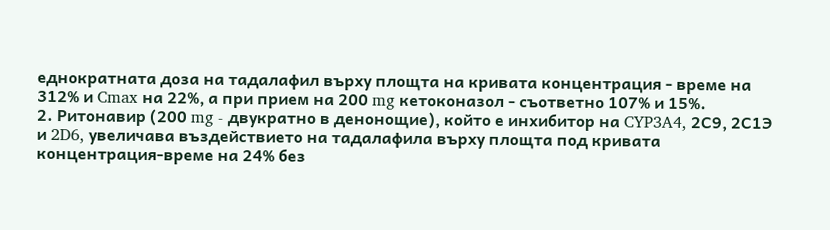еднократната доза на тадалафил върху площта на кривата концентрация - време на 312% и Cmax на 22%, а при прием на 200 mg кетоконазол - съответно 107% и 15%.
2. Ритонавир (200 mg - двукратно в денонощие), който е инхибитор на CYP3A4, 2С9, 2С1Э и 2D6, увеличава въздействието на тадалафила върху площта под кривата концентрация-време на 24% без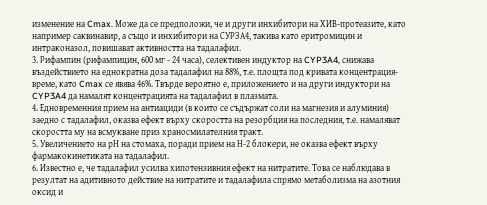изменение на Cmax. Може да се предположи, че и други инхибитори на ХИВ-протеазите, като например саквинавир, а също и инхибитори на СУРЗА4, такива като еритромицин и интраконазол, повишават активността на тадалафил.
3. Рифампин (рифампицин, 600 мг - 24 часа), селективен индуктор на CYP3A4, снижава въздействието на еднократна доза тадалафил на 88%, т.е. площта под кривата концентрация-време, като Cmax се явява 46%. Твърде вероятно е, приложението и на други индуктори на CYP3A4 да намалят концентрацията на тадалафил в плазмата.
4. Едновременния прием на антиациди (в които се съдържат соли на магнезия и алуминия) заедно с тадалафил, оказва ефект върху скоростта на резорбция на последния, т.е. намаляват скоростта му на всмукване приз храносмилателния тракт.
5. Увеличението на рН на стомаха, поради прием на Н-2 блокери, не оказва ефект върху фармакокинетиката на тадалафил.
6. Известно е, че тадалафил усилва хипотензивния ефект на нитратите. Това се наблюдава в резултат на адитивното действие на нитратите и тадалафила спрямо метаболизма на азотния оксид и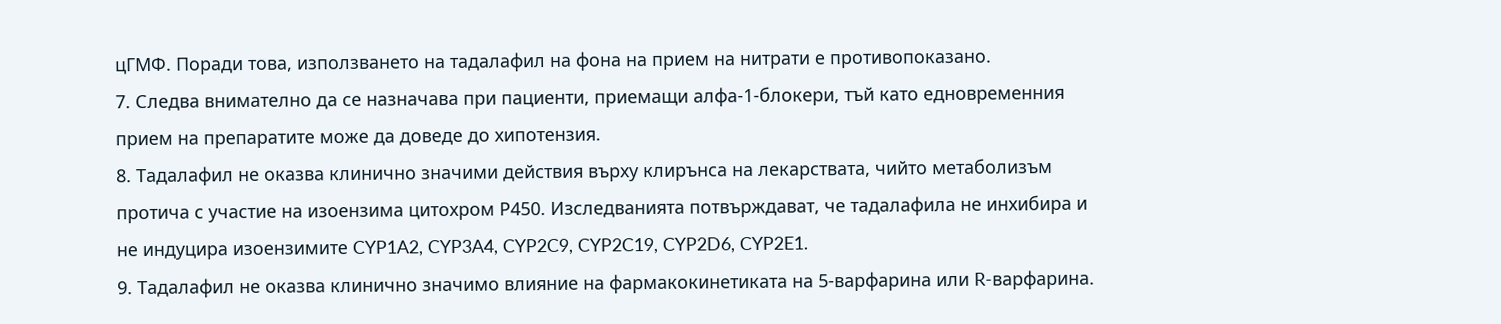цГМФ. Поради това, използването на тадалафил на фона на прием на нитрати е противопоказано.
7. Следва внимателно да се назначава при пациенти, приемащи алфа-1-блокери, тъй като едновременния прием на препаратите може да доведе до хипотензия.
8. Тадалафил не оказва клинично значими действия върху клирънса на лекарствата, чийто метаболизъм протича с участие на изоензима цитохром Р450. Изследванията потвърждават, че тадалафила не инхибира и не индуцира изоензимите CYP1A2, CYP3A4, CYP2C9, CYP2C19, CYP2D6, CYP2E1.
9. Тадалафил не оказва клинично значимо влияние на фармакокинетиката на 5-варфарина или R-варфарина.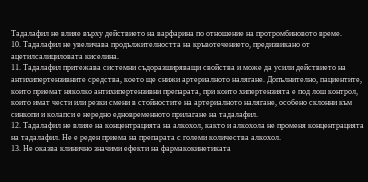Тадалафил не влияе върху действието на варфарина по отношение на протромбиновото време.
10. Тадалафил не увеличава продължителността на кръвотечението, предизвикано от ацетилсалициловата киселина.
11. Тадалафил притежава системни съдоразширяващи свойства и може да усили действието на антихипертензивните средства, което ще снижи артериалното налягане. Допълнително, пациентите, които приемат няколко антихипертензивни препарата, при които хипертензията е под лош контрол, които имат чести или резки смени в стойностите на артериалното налягане, особено склонни към синкопи и колапси е нередно едновременното прилагане на тадалафил.
12. Тадалафил не влияе на концентрацията на алкохол, както и алкохола не променя концентрацията на тадалафил. Не е реден приема на препарата с големи количества алкохол.
13. Не оказва клинично значими ефекти на фармакокинетиката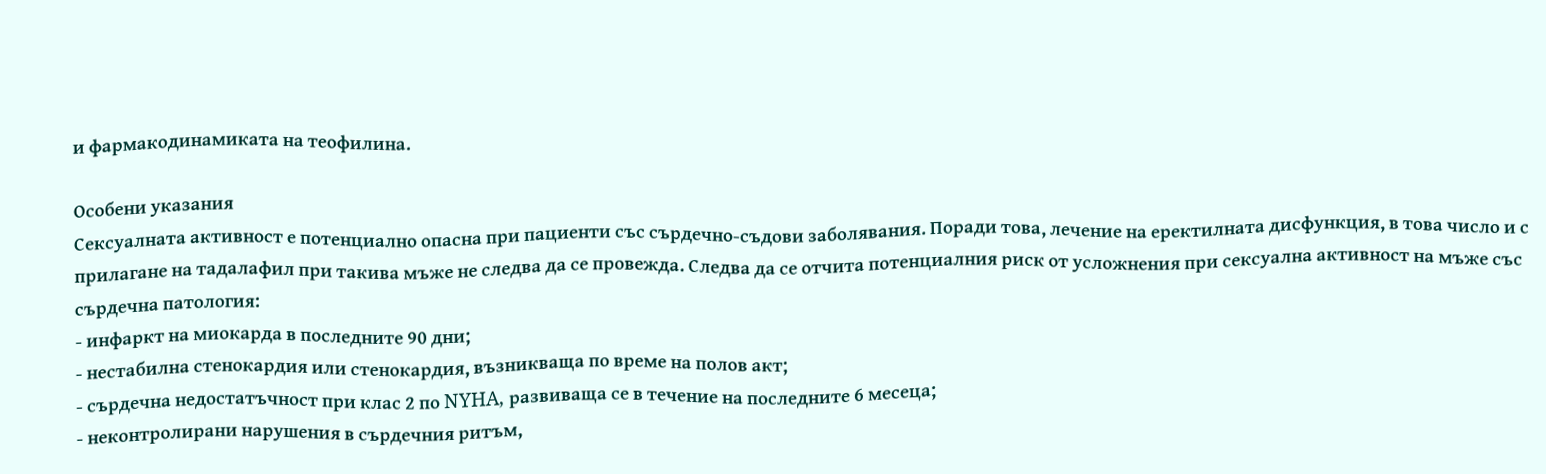и фармакодинамиката на теофилина.

Особени указания
Сексуалната активност е потенциално опасна при пациенти със сърдечно-съдови заболявания. Поради това, лечение на еректилната дисфункция, в това число и с прилагане на тадалафил при такива мъже не следва да се провежда. Следва да се отчита потенциалния риск от усложнения при сексуална активност на мъже със сърдечна патология:
- инфаркт на миокарда в последните 90 дни;
- нестабилна стенокардия или стенокардия, възникваща по време на полов акт;
- сърдечна недостатъчност при клас 2 по NYHA, развиваща се в течение на последните 6 месеца;
- неконтролирани нарушения в сърдечния ритъм,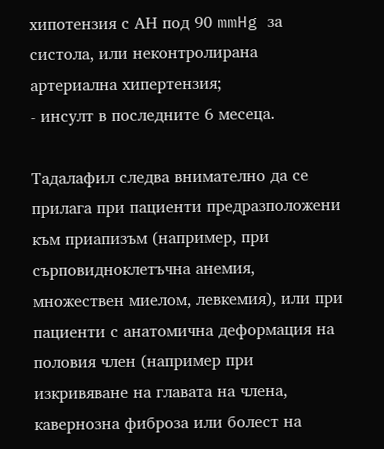хипотензия с АН под 90 mmHg за систола, или неконтролирана артериална хипертензия;
- инсулт в последните 6 месеца.

Тадалафил следва внимателно да се прилага при пациенти предразположени към приапизъм (например, при сърповидноклетъчна анемия, множествен миелом, левкемия), или при пациенти с анатомична деформация на половия член (например при изкривяване на главата на члена, кавернозна фиброза или болест на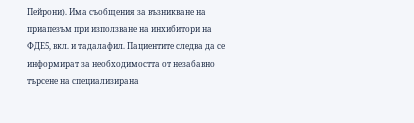Пейрони). Има съобщения за възникване на приапезъм при използване на инхибитори на ФДЕ5, вкл. и тадалафил. Пациентите следва да се информират за необходимостта от незабавно търсене на специализирана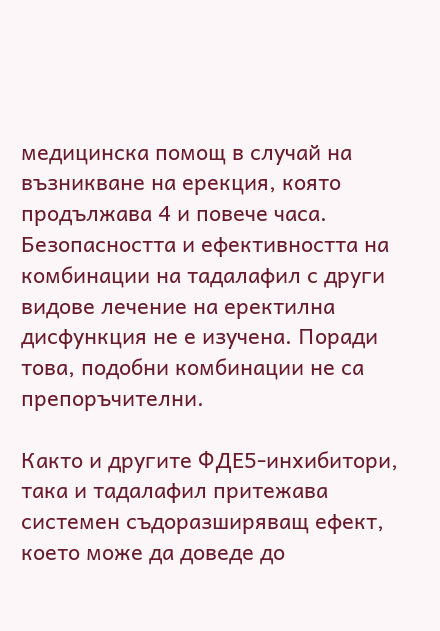медицинска помощ в случай на възникване на ерекция, която продължава 4 и повече часа.
Безопасността и ефективността на комбинации на тадалафил с други видове лечение на еректилна дисфункция не е изучена. Поради това, подобни комбинации не са препоръчителни.

Както и другите ФДЕ5-инхибитори, така и тадалафил притежава системен съдоразширяващ ефект, което може да доведе до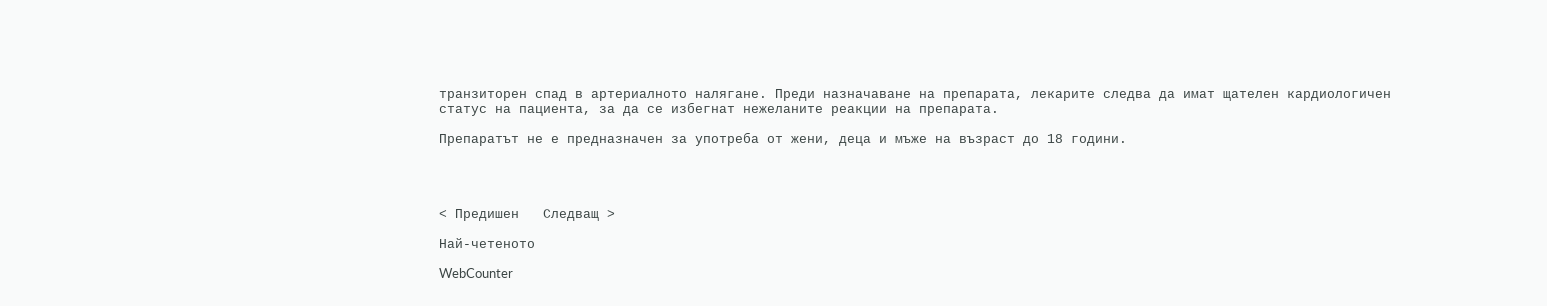транзиторен спад в артериалното налягане. Преди назначаване на препарата, лекарите следва да имат щателен кардиологичен статус на пациента, за да се избегнат нежеланите реакции на препарата.

Препаратът не е предназначен за употреба от жени, деца и мъже на възраст до 18 години.




< Предишен   Следващ >

Най-четеното

WebCounter